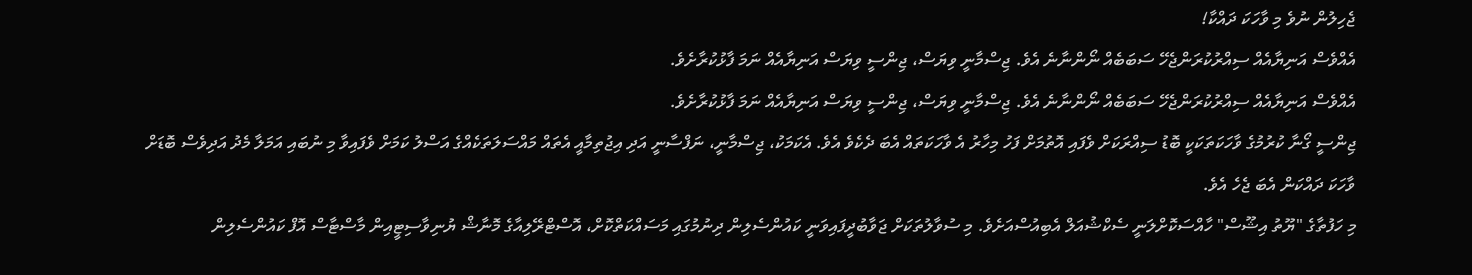ޖެހިލުން ނުވެ މި ވާހަކަ ދައްކާ!
އެއްވެސް އަނިޔާއެއް ސިއްރުކުރަންޖެހޭ ސަބަބެއް ނޯންނާނެ އެވެ. ޖިސްމާނީ ވިޔަސް، ޖިންސީ ވިޔަސް އަނިޔާއެއް ނަމަ ފާޅުކުރާށެވެ.
އެއްވެސް އަނިޔާއެއް ސިއްރުކުރަންޖެހޭ ސަބަބެއް ނޯންނާނެ އެވެ. ޖިސްމާނީ ވިޔަސް، ޖިންސީ ވިޔަސް އަނިޔާއެއް ނަމަ ފާޅުކުރާށެވެ.
ޖިންސީ ގޯނާ ކުރުމުގެ ވާހަކަތަކަކީ ބޮޑު ސިއްރަކަށް ވެފައި އޮތުމަށް ފަހު މިހާރު އެ ވާހަކަތައް އެބަ ދެކެވެ އެވެ. އެކަމަކު، ޖިސްމާނީ، ނަފްސާނީ އަދި އިޖުތިމާއީ އެތައް މައްސަލަތަކެއްގެ އަސްލު ކަމަށް ވެފައިވާ މި ނުބައި އަމަލާ މެދު އަދިވެސް ބޮޑަށް ވާހަކަ ދައްކަން އެބަ ޖެހެ އެވެ.
މި ހަފުތާގެ "ޔޫތު އިޝޫސް" ހާއްސަކޮށްލަނީ ސެކްޝުއަލް އެބިއުސްއަށެވެ. މި ސުވާލުތަކަށް ޖަވާބުދީފައިވަނީ ކައުންސެލިން ދިނުމުގައި މަސައްކަތްކޮށް، އޮސްޓްރޭލިއާގެ މޮނާޝް ޔުނިވާސިޓީއިން މާސްޓާސް އޮފް ކައުންސެލިން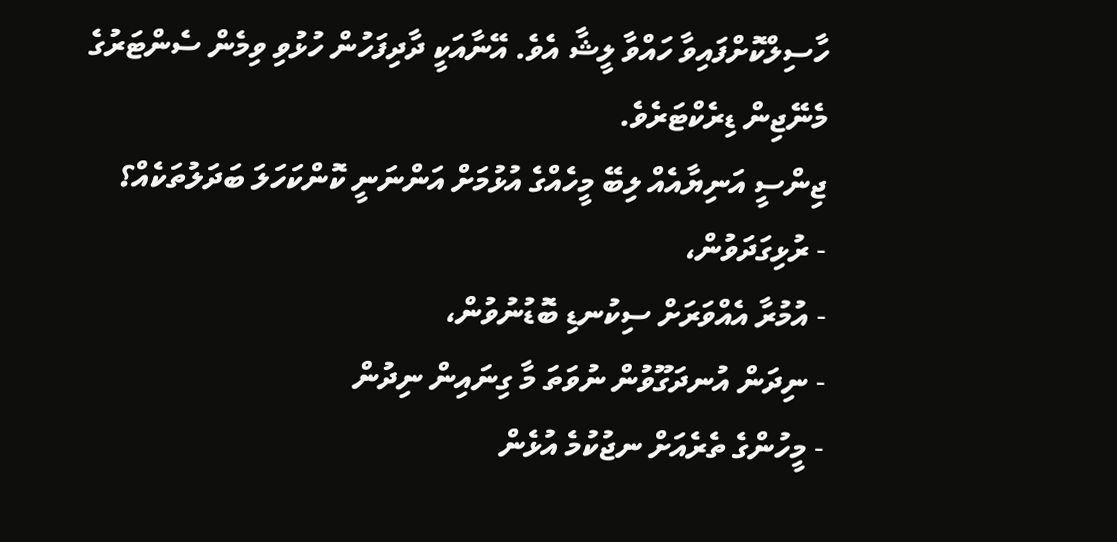ހާސިލްކޮށްފައިވާ ހައްވާ ލީޝާ އެވެ. އޭނާއަކީ ދާދިފަހުން ހުޅުވި ވިމެން ސެންޓަރުގެ މެނޭޖިން ޑިރެކްޓަރެވެ.
ޖިންސީ އަނިޔާއެއް ލިބޭ މީހެއްގެ އުޅުމަށް އަންނަނީ ކޮންކަހަލަ ބަދަލުތަކެއް؟
- ރުޅިގަދަވުން،
- އުމުރާ އެއްވަރަށް ސިކުނޑި ބޮޑުނުވުން،
- ނިދަން އުނދަގޫވުން ނުވަތަ މާ ގިނައިން ނިދުން
- މީހުންގެ ތެރެއަށް ނޖުކުމެ އުޅެން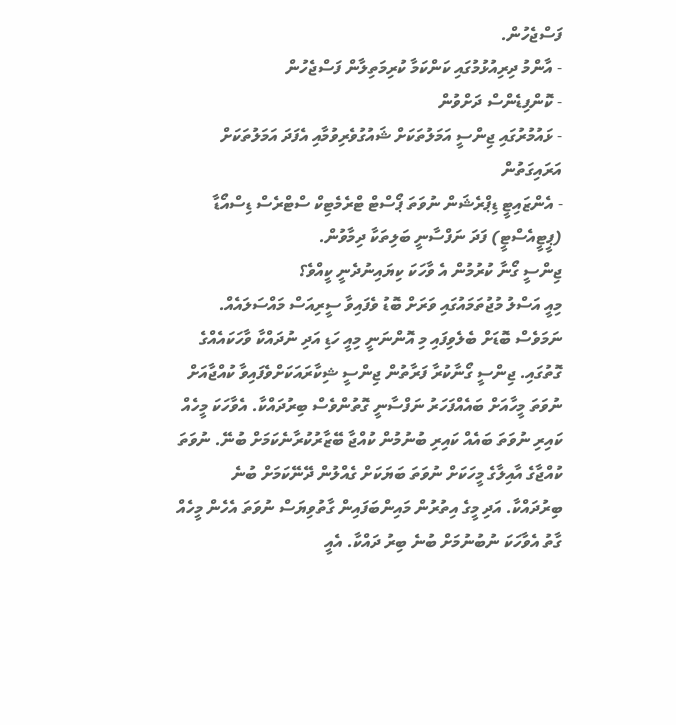ފަސްޖެހުން.
- އާންމު ދިރިއުޅުމުގައި ކަންކަމާ ކުރިމަތިލާން ފަސްޖެހުން
- ކޮންފިޑެންސް ދަށްވުން
- ޅައުމުރުގައި ޖިންސީ އަމަލުތަކަށް ޝައުގުވެރިވުމާއި އެފަދަ އަމަލުތަކަށް އަރައިގަތުން
- އެންޒައިޓީ ޑިޕްރެޝަން ނުވަތަ ޕޯސްޓް ޓްރެމެޓިކް ސްޓްރެސް ޑިސްއޯޑާ (ޕީޓީއެސްޓީ) ފަދަ ނަފްސާނީ ބަލިތަކާ ދިމާވުން.
ޖިންސީ ގޯނާ ކުރުމުން އެ ވާހަކަ ކިޔައިނުދެނީ ކީއްވެ؟
މިއީ އަސްލު މުޖުތަމައުގައި ވަރަށް ބޮޑު ވެފައިވާ ސީރިއަސް މައްސަލައެއް. ނަމަވެސް ބޮޑަށް ބެލެވިފައި މި އޮންނަނީ މިއީ ހަޑި އަދި ނުދައްކާ ވާހަކައެއްގެ ގޮތުގައި. ޖިންސީ ގޯނާކުރާ ފަރާތުން ޖިންސީ ޝިކާރައަކަށްވެފައިވާ ކުއްޖާއަށް ނުވަތަ މީހާއަށް ބައެއްފަހަރު ނަފްސާނީ ގޮތުންވެސް ބިރުދައްކާ. އެވާހަކަ މީހެއް ކައިރި ނުވަތަ ބައެއް ކައިރި ބުނުމުން ކުއްޖާ ބޭޒާރުކުރާނެކަމަށް ބުނޭ. ނުވަތަ ކުއްޖާގެ އާއިލާގެ މީހަކަށް ނުވަތަ ބަޔަކަށް ގެއްލުން ދޭނޭކަމަށް ބުނެ ބިރުދައްކާ. އަދި މީގެ އިތުރުން މައިންބަފައިން ގާތުވިޔަސް ނުވަތަ އެހެން މީހެއް ގާތު އެވާހަކަ ނުބުނުމަށް ބުނެ ބިރު ދައްކާ. އެއީ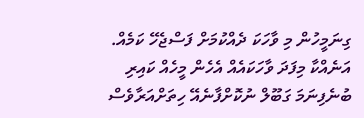ގިނަމީހުން މި ވާހަކަ ދެއްކުމަށް ފަސްޖެހޭ ކަމެއް.
އަނެއްކާ މިފަދަ ވާހަކައެއް އެހެން މީހެއް ކައިރި ބުނެފިނަމަ ގަބޫލް ނުކޮށްފާނެއޭ ހިތަށްއަރާވެސް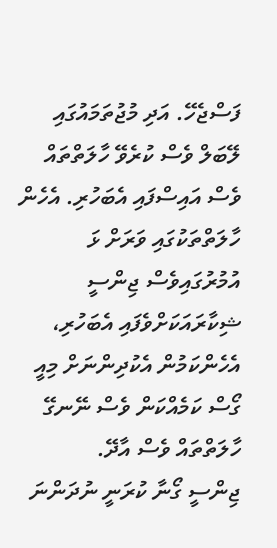ފަސްޖެހޭ. އަދި މުޖުތަމައުގައި ލޭބަލް ވެސް ކުރެވޭ ހާލަތްތައް ވެސް އައިސްފައި އެބަހުރި. އެހެން ހާލަތްތަކުގައި ވަރަށް ޅަ އުމުރުގައިވެސް ޖިންސީ ޝިކާރައަކަށްވެފައި އެބަހުރި، އެހެންކަމުން އެކުދިންނަށް މިއީ ގޯސް ކަމެއްކަން ވެސް ނޭނގޭ ހާލަތްތައް ވެސް އާދޭ.
ޖިންސީ ގޯނާ ކުރަނީ ނުދަންނަ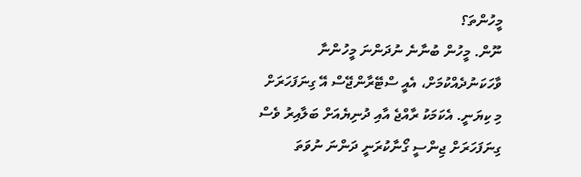މީހުންތަ؟
ނޫން. މީހުން ބުނާނެ ނުދަންނަ މީހުންނާ ވާހަކަނުދެއްކުމަށް، އެއީ ސްޓޭރާންޖޭސް އޭ ގިނަފަހަރަށް މި ކިޔަނީ. އެކަމަކު ރާއްޖެ އާއި ދުނިޔެއަށް ބަލާއިރު ވެސް ގިނަފަހަރަށް ޖިންސީ ގޯނާކުރަނީ ދަންނަ ނުވަތަ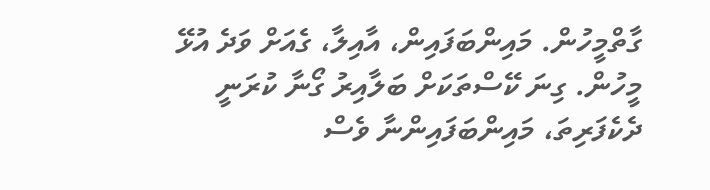ގާތްމީހުން. މައިންބަފައިން، އާއިލާ، ގެއަށް ވަދެ އުޅޭ މީހުން. ގިނަ ކޭސްތަކަށް ބަލާއިރު ގޯނާ ކުރަނީ ދެކެފަރިތަ، މައިންބަފައިންނާ ވެސް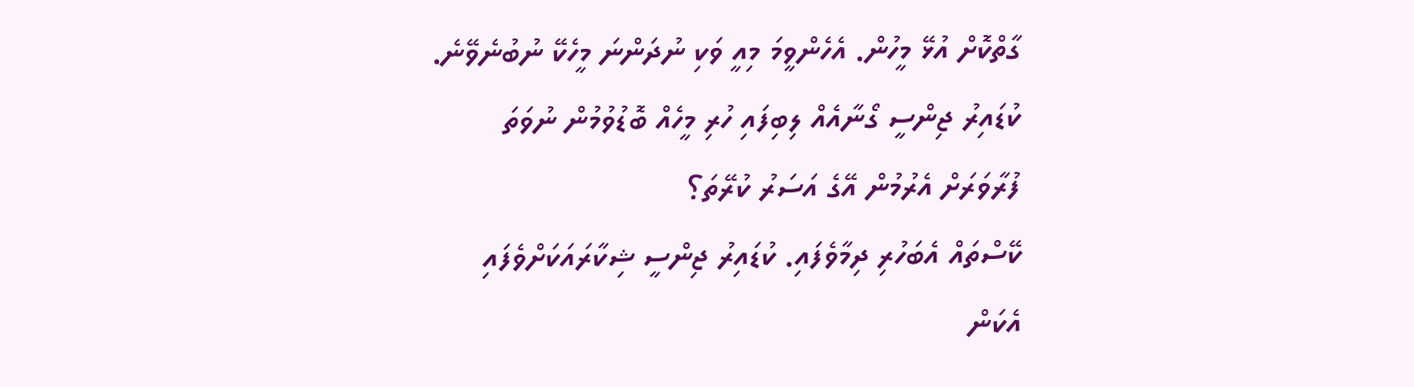ގާތްކޮށް އުޅޭ މީހުން. އެހެންވީމަ މިއީ ވަކި ނުދަންނަ މީހެކޭ ނުބުނެވޭނެ.
ކުޑައިރު ޖިންސީ ގޯނާއެއް ލިބިފައި ހުރި މީހެއް ބޮޑުވުމުން ނުވަތަ ފުރާވަރަށް އެރުމުން އޭގެ އަސަރު ކުރޭތަ؟
ކޭސްތައް އެބަހުރި ދިމާވެފައި. ކުޑައިރު ޖިންސީ ޝިކާރައަކަށްވެފައި އެކަން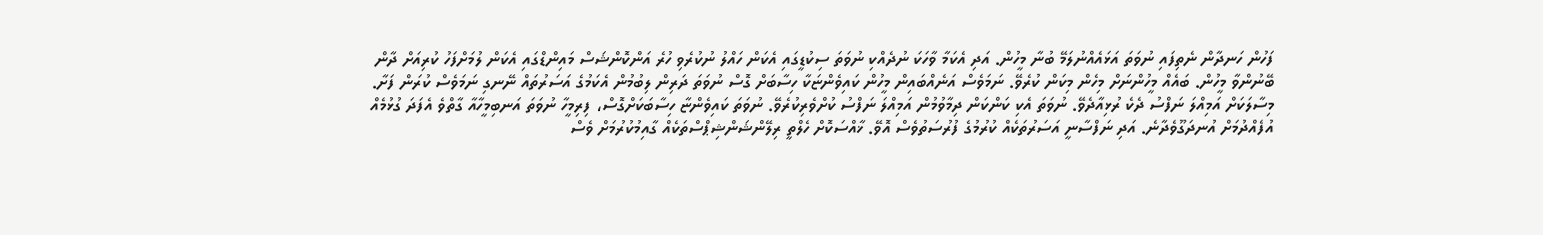ފަހުން ހަނދާން ނެތިފައި ނުވަތަ އަޅައެއްނުލަމޭ ބުނާ މީހުން. އަދި އެކަމާ ވާހަކަ ނުދެއްކި ނުވަތަ ސިކުޑީގައި އެކަން ހައްލު ނުކުރެވި ހުރެ އަންކޮންޝަސް މައިންޑްގައި އެކަން ލުމަށްފަހު ކުރިއަށް ދާން ބޭނުންވާ މީހުން. ބައެއް މީހުންނަށް މިހެން މިކަން ކުރެވޭ. ނަމަވެސް އަނެއްބައިން މީހުން ކައިވެންޏަކާ ހިސާބަށް ގޮސް ނުވަތަ ދަރިން ލިބުމުން އެކަމުގެ އަސަރުތައް ނޭނގި ނަމަވެސް ކުރަން ފަށާ. މިސާލަކަށް އަމިއްލަ ނަފްސު ދެކެ ރުޅިއާދެވޭ. ނުވަތަ އެކި ކަންކަން ދިމާވުމުން އަމިއްލަ ނަފްސު ކުށްވެރިކުރެވޭ. ނުވަތަ ކައިވެންޏާ ހިސާބަކަށްގޮސް، ފިރިމީހާ ނުވަތަ އަނބިމީހާއާ ގާތްވެ އެފަދަ ގުޅުމެއް އުފެއްދުމަށް އުނދަގޫވެދާނެ. އަދި ނަފްސާނީ އަސަރުތަކެއް ކުރުމުގެ ފުރުސަތުވެސް އޮވޭ. ޚާއްސަކޮށް ހެލްތީ ރިލޭންޝަންޝިޕްސްތަކެއް ގާއިމުކުރުމަށް ވެސް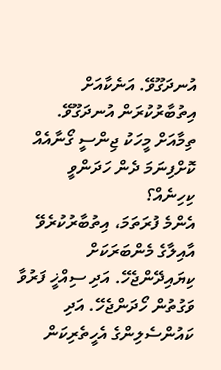އުނދަގޫވޭ. އަނެކާއަށް އިތުބާރުކުރަން އުނދަގޫވޭ.
ތިމާއަށް މީހަކު ޖިންސީ ގޯނާއެއް ކޮށްފިނަމަ ދެން ހަދަންވީ ކިހިނެއް؟
އެންމެ ފުރަތަމަ، އިތުބާރުކުރެވޭ އާއިލާގެ މެންބަރަކަށް ކިޔައިދޭންޖެހޭ. އަދި ސިއްޚީ ފަރުވާ ވަގުތުން ހޯދަންޖެހޭ. އަދި ކައުންސެލިންގެ އެހީތެރިކަން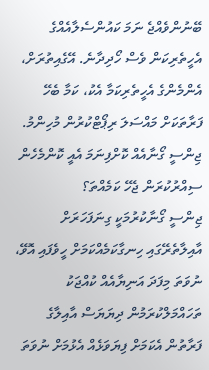ބޭނުންވެއްޖެ ނަމަ ކައުންސެލާއެއްގެ އެހީތެރިކަން ވެސް ހޯދިދާނެ. އޭގެއިތުރަށް، އެންމެންގެ އެހީތެރިކަމާ އެކު، ކަމާ ބެހޭ ފަރާތަކަށް މައްސަލަ ރިޕޯޓްކުރުން މުހިންމު.
ޖިންސީ ގޯނާއެއް ކޮށްފިނަމަ އެއީ ކޮންމެހެން ސިއްރުކުރަން ޖެހޭ ކަމެއްތަ؟
ޖިންސީ ގޯނާކުރުމަކީ ގިނަފަހަރަށް އާއިލާތެރޭގައި ހިނގާކަމެއްކަމަށް ހީވެފައި އޮވޭ، ނުވަތަ މިފަދަ އަނިޔާއެއް ކުއްޖަކު ތަހައްމަލްކުރަމުން ދިޔަޔަސް އާއިލާގެ ފަރާތުން އެކަމަށް ފިޔަވަޅެއް އެޅުމަށް ނުވަތަ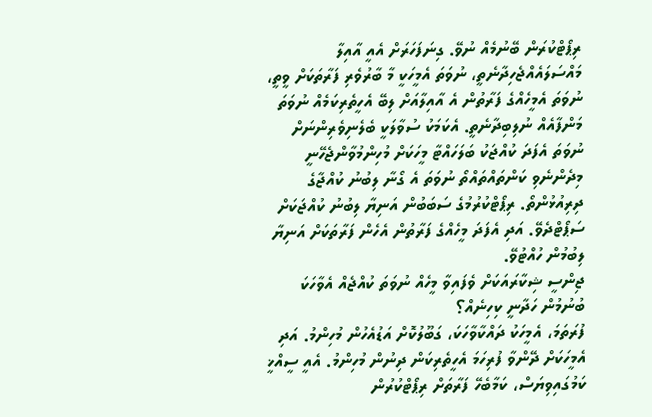ރިޕޯޓްކުރަން ބޭނުމެއް ނުވޭ. ގިނަފަހަރަށް އެއީ އާއިލާ މައްސަލައެއްޖެހިދާނެތީ، ނުވަތަ އެމީހަކީ މާ ބާރުވެރި ފަރާތަކަށް ވީތީ، ނުވަތަ އެމީހެއްގެ ފަރާތުން އެ އާއިލާއަށް ލިބޭ އެހީތެރިކަމެއް ނުވަތަ މަންފާއެއް ނުލިބިދާނެތީ. އެކަމަކު ސުވާލަކީ ބެލެނިވެރިންނަށް ނުވަތަ އެފަދަ ކުއްޖަކު ބަލަހައްޓާ މީހަކަށް މުހިންމުވާންޖެހޭނީ މިދެންނެވި ކަންތައްތައްތޯ ނުވަތަ އެ ގޯނާ ލިބުނު ކުއްޖާގެ ދިރިއުޅުންތޯ. ރިޕޯޓްކުރުމުގެ ސަބަބުން އަނިޔާ ލިބުނު ކުއްޖަކަށް ސަޕޯޓްދެވޭ. އަދި އެފަދަ މީހެއްގެ ފަރާތުން އެހެން ފަރާތަކަށް އަނިޔާ ލިބުމުން ހުއްޓުވޭ.
ޖިންސީ ޝިކާރައަކަށް ވެފައިވާ މީހެއް ނުވަތަ ކުއްޖެއް އެވާހަކަ ބުނުމުން ހަދާނީ ކިހިނެއް؟
ފުރަތަމަ، އެމީހަކު ދައްކާވާހަކަ، ގަބޫލުކޮށް އަޑުއެހުން މުހިންމު. އަދި އެމީހަކަށް ދޭންވާ ފުރިހަމަ އެހީތެރިކަން ދިނުން މުހިންމު. އެއީ ސީއްޚީ ކަމުގައިވިޔަސް، ކަމާބެހޭ ފަރާތަށް ރިޕޯޓްކުރުން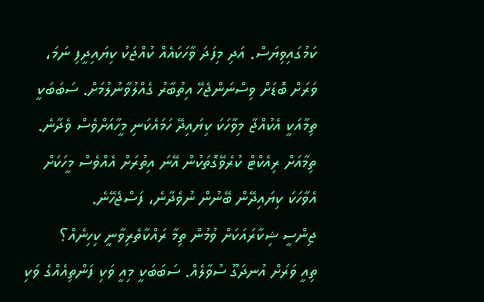ކަމުގައިވިޔަސް. އަދި މިފަދަ ވާހަކައެއް ކުއްޖަކު ކިޔައިދީފި ނަމަ، ވަރަށް ބޮޑަށް ވިސްނަންޖެހޭ އިތުބާރު ގެއްލުވާނުލުމަށް. ސަބަބަކީ ތިމާއަކީ އެކުއްޖާ މިވާހަކަ ކިޔައިދޭ ހަމައެކަނި މީހާއަށްވެސް ވެދާނެ. ތިމާއަށް ރިއެކްޓް ކުރެވޭގޮތަކުން އޭނަ އިތުރަށް އެއްވެސް މީހަކަށް އެވާހަކަ ކިޔައިދޭން ބޭނުން ނުވެދާނެ، ފަސްޖެހޭނެ.
ޖިންސީ ޝިކާރައަކަށް ވުމުން ތިމާ ރައްކާތެރިވާނީ ކިހިނެއް؟
ތިއީ ވަރަށް އުނދަގޫ ސުވާލެއް. ސަބަބަކީ މިއީ ވަކި ފަންތިއެއްގެ ވަކި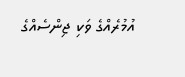އުމުރެއްގެ ވަކި ޖިންސެއްގެ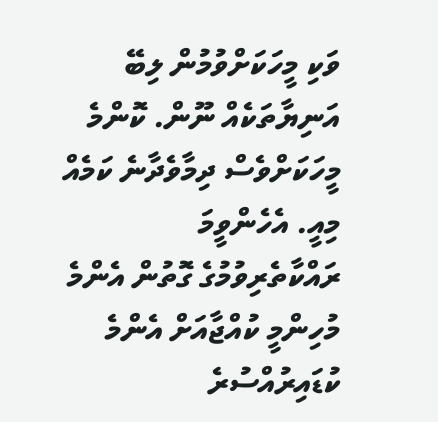ވަކި މީހަކަށްވުމުން ލިބޭ އަނިޔާތަކެއް ނޫން. ކޮންމެ މީހަކަށްވެސް ދިމާވެދާނެ ކަމެއް މިއީ. އެހެންވީމަ ރައްކާތެރިވުމުގެ ގޮތުން އެންމެ މުހިންމީ ކުއްޖާއަށް އެންމެ ކުޑައިރުއްސުރެ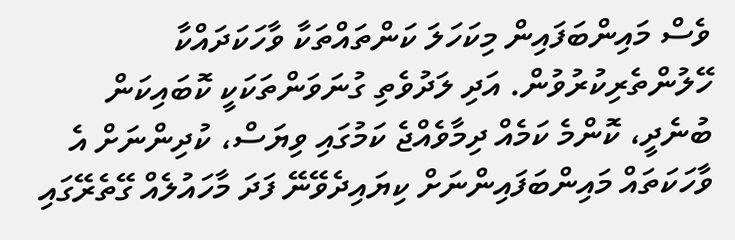ވެސް މައިންބަފައިން މިކަހަލަ ކަންތައްތަކާ ވާހަކަދައްކާ ހޭލުންތެރިކުރުވުން. އަދި ލަދުވެތި ގުނަވަންތަކަކީ ކޮބައިކަން ބުނެދީ، ކޮންމެ ކަމެއް ދިމާވެއްޖެ ކަމުގައި ވިޔަސް، ކުދިންނަށް އެ ވާހަކަތައް މައިންބަފައިންނަށް ކިޔައިދެވޭނޭ ފަދަ މާހައުލެއް ގޭތެރޭގައި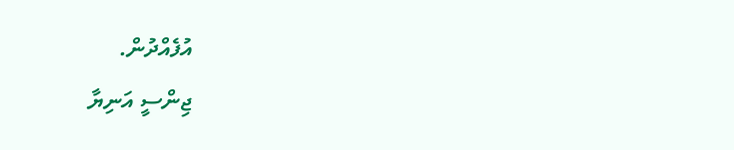އުފެއްދުން.
ޖިންސީ އަނިޔާ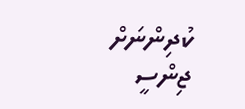ކުދިންނަށް ޖިންސީ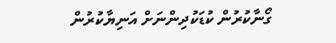ގޯނާކުރުން ކުޑަކުދިންނަށް އަނިޔާކުރުން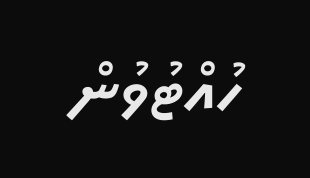ހުއްޓުވުން